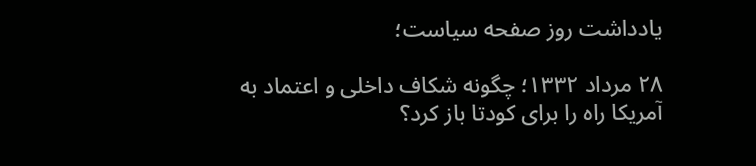یادداشت روز صفحه سیاست؛

۲۸ مرداد ۱۳۳۲؛ چگونه شکاف داخلی و اعتماد به آمریکا راه را برای کودتا باز کرد؟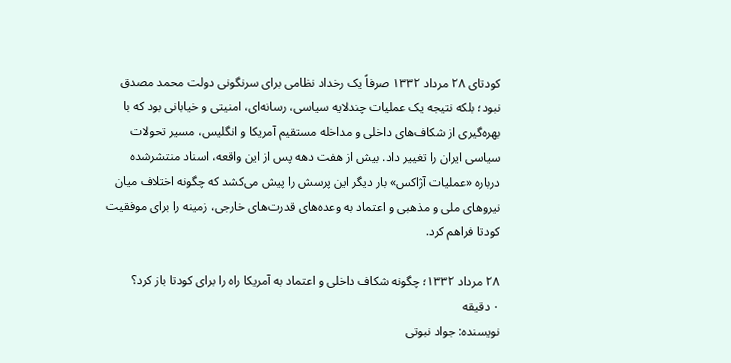کودتای ۲۸ مرداد ۱۳۳۲ صرفاً یک رخداد نظامی برای سرنگونی دولت محمد مصدق نبود؛ بلکه نتیجه یک عملیات چندلایه سیاسی، رسانه‌ای، امنیتی و خیابانی بود که با بهره‌گیری از شکاف‌های داخلی و مداخله مستقیم آمریکا و انگلیس، مسیر تحولات سیاسی ایران را تغییر داد. بیش از هفت دهه پس از این واقعه، اسناد منتشرشده درباره «عملیات آژاکس» بار دیگر این پرسش را پیش می‌کشد که چگونه اختلاف میان نیروهای ملی و مذهبی و اعتماد به وعده‌های قدرت‌های خارجی، زمینه را برای موفقیت کودتا فراهم کرد.

۲۸ مرداد ۱۳۳۲؛ چگونه شکاف داخلی و اعتماد به آمریکا راه را برای کودتا باز کرد؟
۰ دقیقه
نویسنده: جواد نبوتی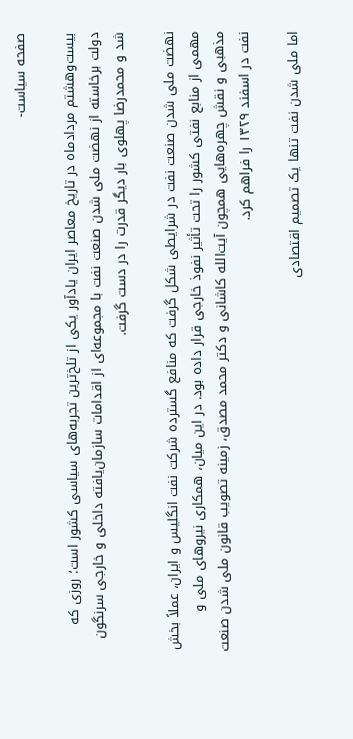صفحه سیاست-

بیست‌وهشتم مردادماه در تاریخ معاصر ایران یادآور یکی از تلخ‌ترین تجربه‌های سیاسی کشور است؛ روزی که دولت برخاسته از نهضت ملی شدن صنعت نفت با مجموعه‌ای از اقدامات سازمان‌یافته داخلی و خارجی سرنگون شد و محمدرضا پهلوی بار دیگر قدرت را در دست گرفت.

نهضت ملی شدن صنعت نفت در شرایطی شکل گرفت که منافع گسترده شرکت نفت انگلیس و ایران، عملاً بخش مهمی از منابع نفتی کشور را تحت تأثیر نفوذ خارجی قرار داده بود. در این میان، همکاری نیروهای ملی و مذهبی و نقش چهره‌هایی همچون آیت‌الله کاشانی و دکتر محمد مصدق، زمینه تصویب قانون ملی شدن صنعت نفت در اسفند ۱۳۲۹ را فراهم کرد.

اما ملی شدن نفت تنها یک تصمیم اقتصادی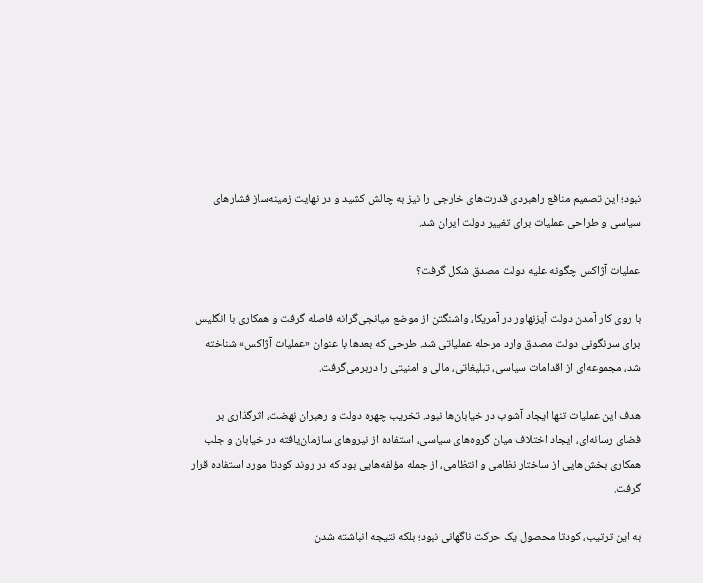نبود؛ این تصمیم منافع راهبردی قدرت‌های خارجی را نیز به چالش کشید و در نهایت زمینه‌ساز فشارهای سیاسی و طراحی عملیات برای تغییر دولت ایران شد.

عملیات آژاکس چگونه علیه دولت مصدق شکل گرفت؟

با روی کار آمدن دولت آیزنهاور در آمریکا، واشنگتن از موضع میانجی‌گرانه فاصله گرفت و همکاری با انگلیس برای سرنگونی دولت مصدق وارد مرحله عملیاتی شد. طرحی که بعدها با عنوان «عملیات آژاکس» شناخته شد، مجموعه‌ای از اقدامات سیاسی، تبلیغاتی، مالی و امنیتی را دربرمی‌گرفت.

هدف این عملیات تنها ایجاد آشوب در خیابان‌ها نبود. تخریب چهره دولت و رهبران نهضت، اثرگذاری بر فضای رسانه‌ای، ایجاد اختلاف میان گروه‌های سیاسی، استفاده از نیروهای سازمان‌یافته در خیابان و جلب همکاری بخش‌هایی از ساختار نظامی و انتظامی، از جمله مؤلفه‌هایی بود که در روند کودتا مورد استفاده قرار گرفت.

به این ترتیب، کودتا محصول یک حرکت ناگهانی نبود؛ بلکه نتیجه انباشته شدن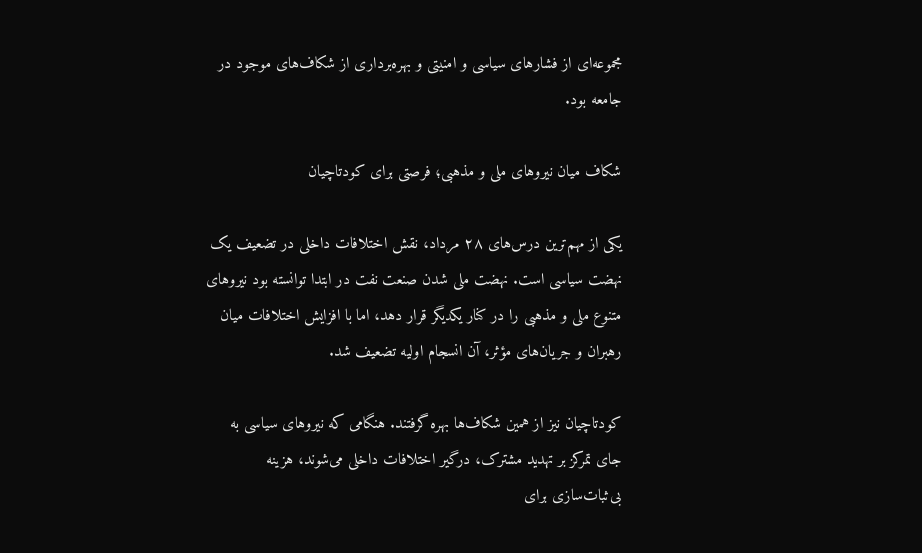مجموعه‌ای از فشارهای سیاسی و امنیتی و بهره‌برداری از شکاف‌های موجود در جامعه بود.

شکاف میان نیروهای ملی و مذهبی؛ فرصتی برای کودتاچیان

یکی از مهم‌ترین درس‌های ۲۸ مرداد، نقش اختلافات داخلی در تضعیف یک نهضت سیاسی است. نهضت ملی شدن صنعت نفت در ابتدا توانسته بود نیروهای متنوع ملی و مذهبی را در کنار یکدیگر قرار دهد، اما با افزایش اختلافات میان رهبران و جریان‌های مؤثر، آن انسجام اولیه تضعیف شد.

کودتاچیان نیز از همین شکاف‌ها بهره گرفتند. هنگامی که نیروهای سیاسی به جای تمرکز بر تهدید مشترک، درگیر اختلافات داخلی می‌شوند، هزینه بی‌ثبات‌سازی برای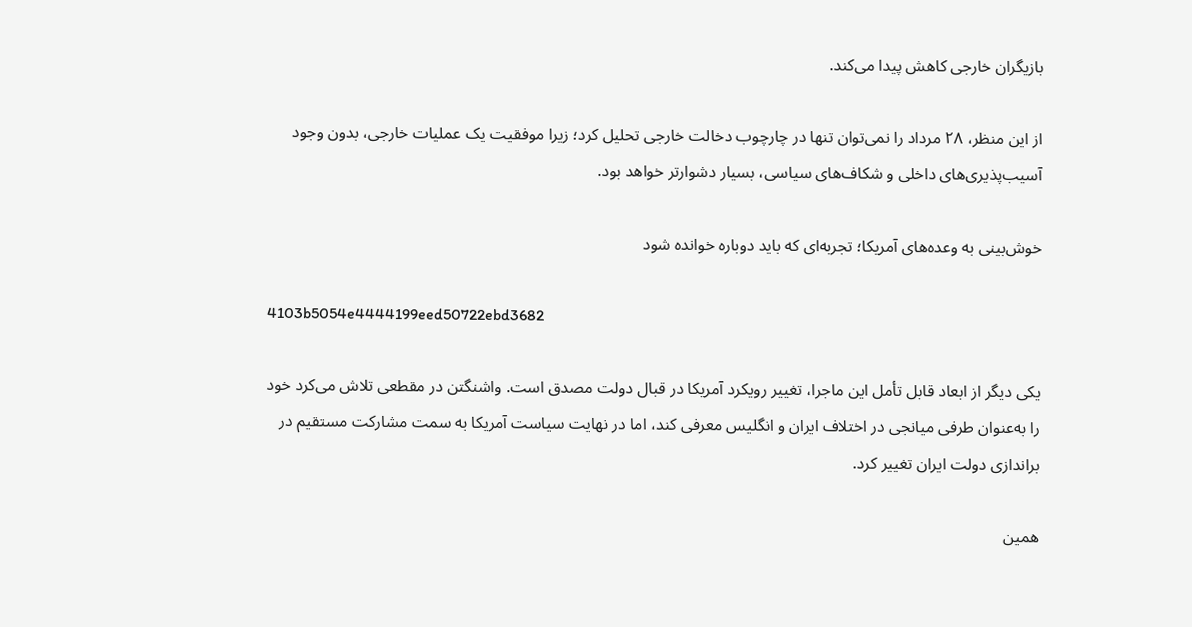بازیگران خارجی کاهش پیدا می‌کند.

از این منظر، ۲۸ مرداد را نمی‌توان تنها در چارچوب دخالت خارجی تحلیل کرد؛ زیرا موفقیت یک عملیات خارجی، بدون وجود آسیب‌پذیری‌های داخلی و شکاف‌های سیاسی، بسیار دشوارتر خواهد بود.

خوش‌بینی به وعده‌های آمریکا؛ تجربه‌ای که باید دوباره خوانده شود

4103b5054e4444199eed50722ebd3682

یکی دیگر از ابعاد قابل تأمل این ماجرا، تغییر رویکرد آمریکا در قبال دولت مصدق است. واشنگتن در مقطعی تلاش می‌کرد خود را به‌عنوان طرفی میانجی در اختلاف ایران و انگلیس معرفی کند، اما در نهایت سیاست آمریکا به سمت مشارکت مستقیم در براندازی دولت ایران تغییر کرد.

همین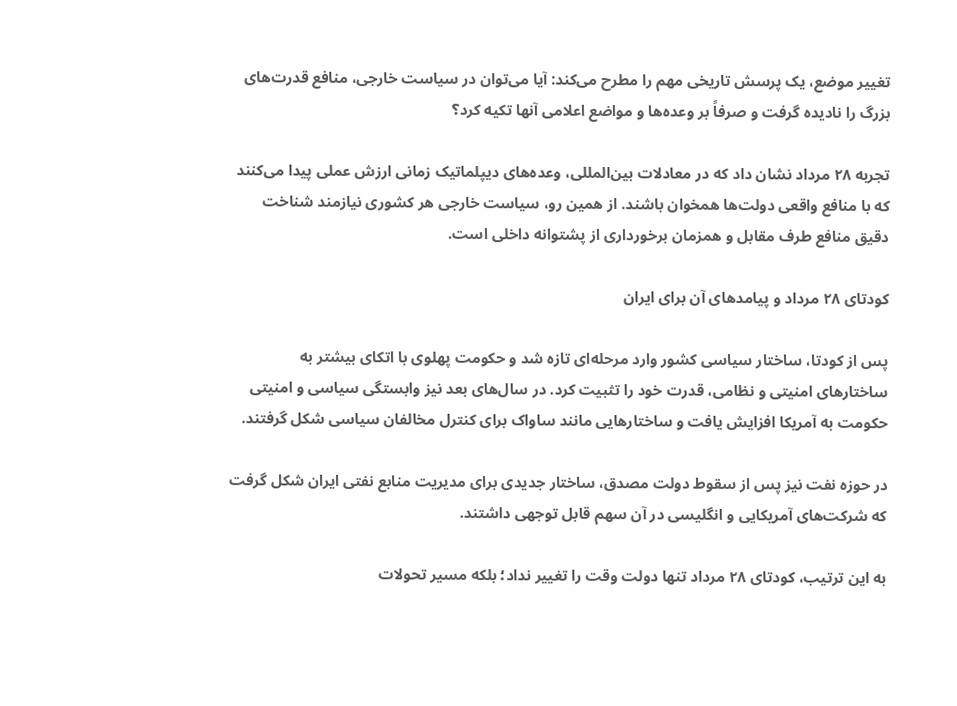تغییر موضع، یک پرسش تاریخی مهم را مطرح می‌کند: آیا می‌توان در سیاست خارجی، منافع قدرت‌های بزرگ را نادیده گرفت و صرفاً بر وعده‌ها و مواضع اعلامی آنها تکیه کرد؟

تجربه ۲۸ مرداد نشان داد که در معادلات بین‌المللی، وعده‌های دیپلماتیک زمانی ارزش عملی پیدا می‌کنند که با منافع واقعی دولت‌ها همخوان باشند. از همین رو، سیاست خارجی هر کشوری نیازمند شناخت دقیق منافع طرف مقابل و همزمان برخورداری از پشتوانه داخلی است.

کودتای ۲۸ مرداد و پیامدهای آن برای ایران

پس از کودتا، ساختار سیاسی کشور وارد مرحله‌ای تازه شد و حکومت پهلوی با اتکای بیشتر به ساختارهای امنیتی و نظامی، قدرت خود را تثبیت کرد. در سال‌های بعد نیز وابستگی سیاسی و امنیتی حکومت به آمریکا افزایش یافت و ساختارهایی مانند ساواک برای کنترل مخالفان سیاسی شکل گرفتند.

در حوزه نفت نیز پس از سقوط دولت مصدق، ساختار جدیدی برای مدیریت منابع نفتی ایران شکل گرفت که شرکت‌های آمریکایی و انگلیسی در آن سهم قابل توجهی داشتند.

به این ترتیب، کودتای ۲۸ مرداد تنها دولت وقت را تغییر نداد؛ بلکه مسیر تحولات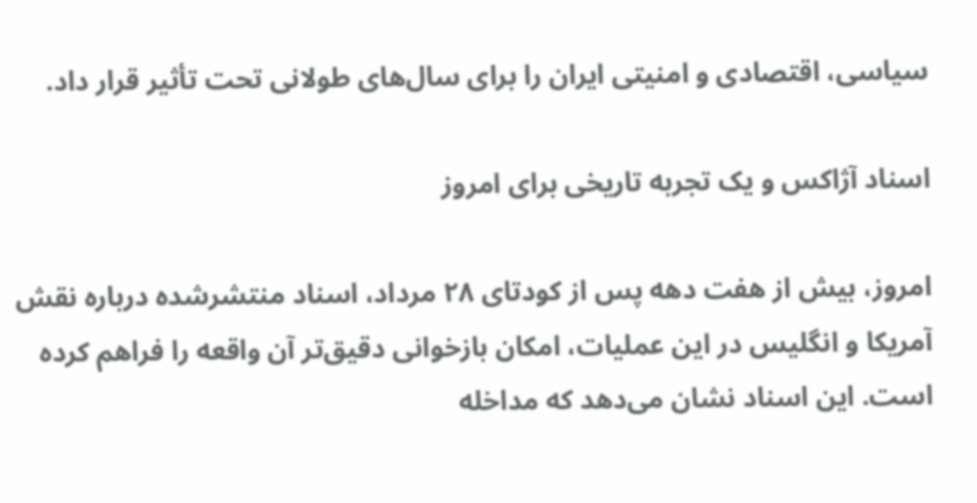سیاسی، اقتصادی و امنیتی ایران را برای سال‌های طولانی تحت تأثیر قرار داد.

اسناد آژاکس و یک تجربه تاریخی برای امروز

امروز، بیش از هفت دهه پس از کودتای ۲۸ مرداد، اسناد منتشرشده درباره نقش آمریکا و انگلیس در این عملیات، امکان بازخوانی دقیق‌تر آن واقعه را فراهم کرده است. این اسناد نشان می‌دهد که مداخله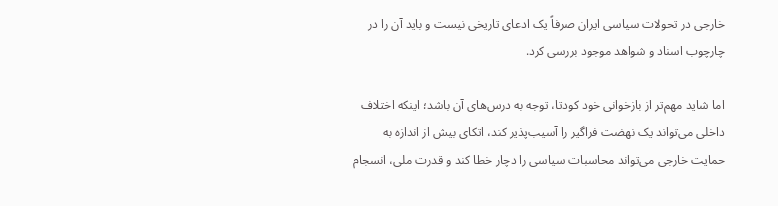خارجی در تحولات سیاسی ایران صرفاً یک ادعای تاریخی نیست و باید آن را در چارچوب اسناد و شواهد موجود بررسی کرد.

اما شاید مهم‌تر از بازخوانی خود کودتا، توجه به درس‌های آن باشد؛ اینکه اختلاف داخلی می‌تواند یک نهضت فراگیر را آسیب‌پذیر کند، اتکای بیش از اندازه به حمایت خارجی می‌تواند محاسبات سیاسی را دچار خطا کند و قدرت ملی، انسجام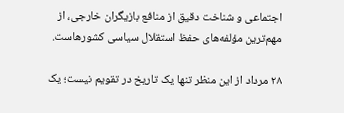اجتماعی و شناخت دقیق از منافع بازیگران خارجی، از مهم‌ترین مؤلفه‌های حفظ استقلال سیاسی کشورهاست.

۲۸ مرداد از این منظر تنها یک تاریخ در تقویم نیست؛ یک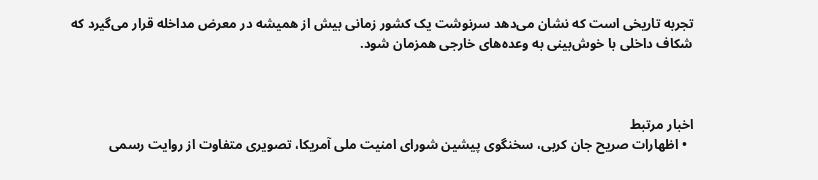تجربه تاریخی است که نشان می‌دهد سرنوشت یک کشور زمانی بیش از همیشه در معرض مداخله قرار می‌گیرد که شکاف داخلی با خوش‌بینی به وعده‌های خارجی همزمان شود.



اخبار مرتبط
  • اظهارات صریح جان کربی، سخنگوی پیشین شورای امنیت ملی آمریکا، تصویری متفاوت از روایت رسمی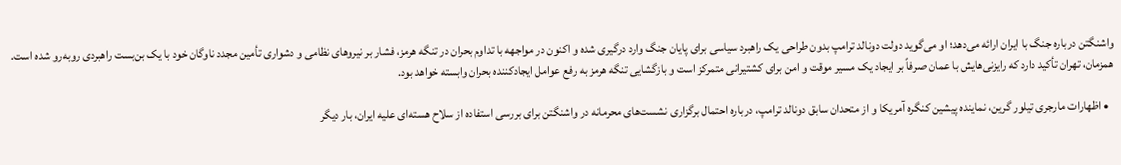واشنگتن درباره جنگ با ایران ارائه می‌دهد؛ او می‌گوید دولت دونالد ترامپ بدون طراحی یک راهبرد سیاسی برای پایان جنگ وارد درگیری شده و اکنون در مواجهه با تداوم بحران در تنگه هرمز، فشار بر نیروهای نظامی و دشواری تأمین مجدد ناوگان خود با یک بن‌بست راهبردی روبه‌رو شده است. همزمان، تهران تأکید دارد که رایزنی‌هایش با عمان صرفاً بر ایجاد یک مسیر موقت و امن برای کشتیرانی متمرکز است و بازگشایی تنگه هرمز به رفع عوامل ایجادکننده بحران وابسته خواهد بود.

  • اظهارات مارجری تیلور گرین، نماینده پیشین کنگره آمریکا و از متحدان سابق دونالد ترامپ، درباره احتمال برگزاری نشست‌های محرمانه در واشنگتن برای بررسی استفاده از سلاح هسته‌ای علیه ایران، بار دیگر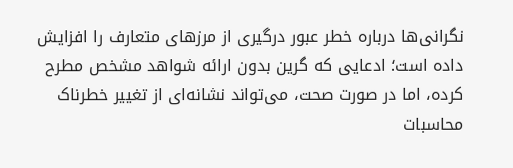نگرانی‌ها درباره خطر عبور درگیری از مرزهای متعارف را افزایش داده است؛ ادعایی که گرین بدون ارائه شواهد مشخص مطرح کرده، اما در صورت صحت، می‌تواند نشانه‌ای از تغییر خطرناک محاسبات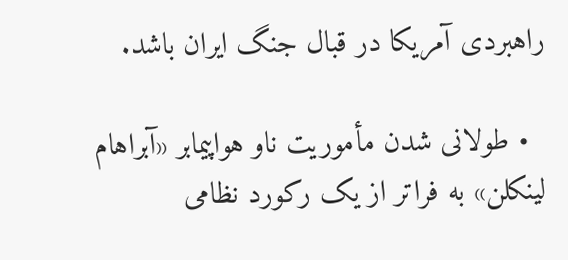راهبردی آمریکا در قبال جنگ ایران باشد.

  • طولانی شدن مأموریت ناو هواپیمابر «آبراهام لینکلن» به فراتر از یک رکورد نظامی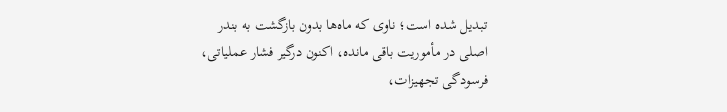تبدیل شده است؛ ناوی که ماه‌ها بدون بازگشت به بندر اصلی در مأموریت باقی مانده، اکنون درگیر فشار عملیاتی، فرسودگی تجهیزات،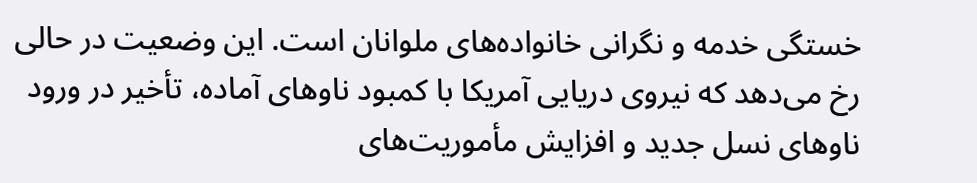خستگی خدمه و نگرانی خانواده‌های ملوانان است. این وضعیت در حالی رخ می‌دهد که نیروی دریایی آمریکا با کمبود ناوهای آماده، تأخیر در ورود ناوهای نسل جدید و افزایش مأموریت‌های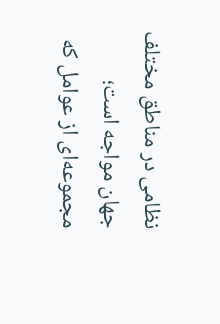نظامی در مناطق مختلف جهان مواجه است؛ مجموعه‌ای از عوامل که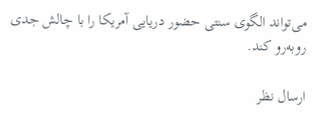می‌تواند الگوی سنتی حضور دریایی آمریکا را با چالش جدی روبه‌رو کند.

ارسال نظر